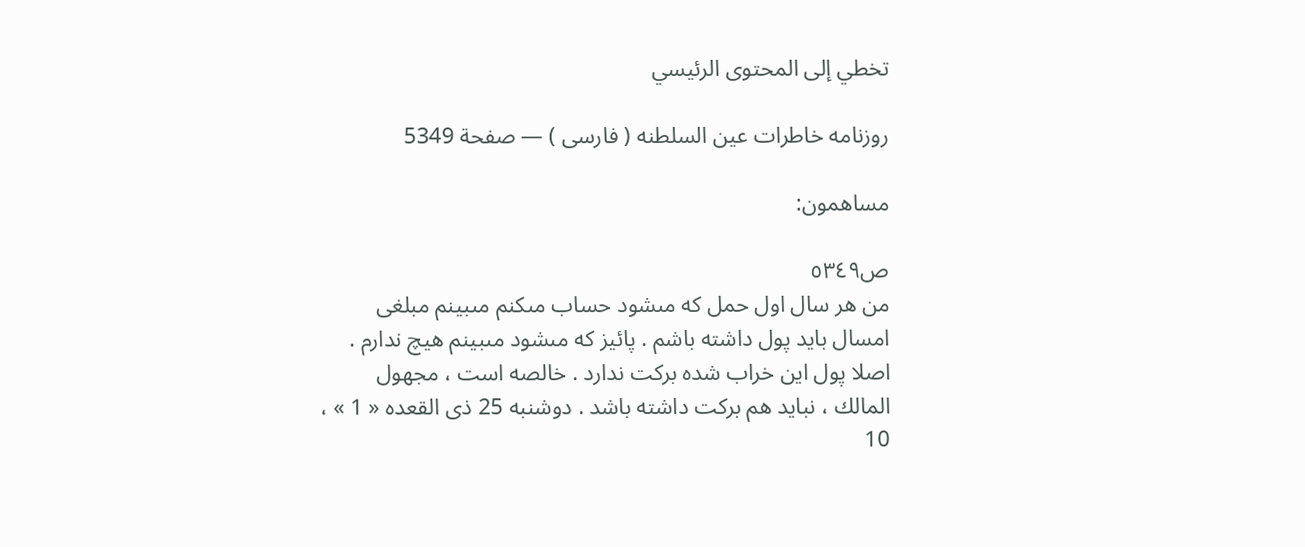تخطي إلى المحتوى الرئيسي

روزنامه خاطرات عين السلطنه ( فارسى ) — صفحة 5349

مساهمون:

ص٥٣٤٩
من هر سال اول حمل كه مىشود حساب مىكنم مىبينم مبلغى امسال بايد پول داشته باشم . پائيز كه مىشود مىبينم هيچ ندارم . اصلا پول اين خراب شده بركت ندارد . خالصه است ، مجهول المالك ، نبايد هم بركت داشته باشد . دوشنبه 25 ذى القعده « 1 » ، 10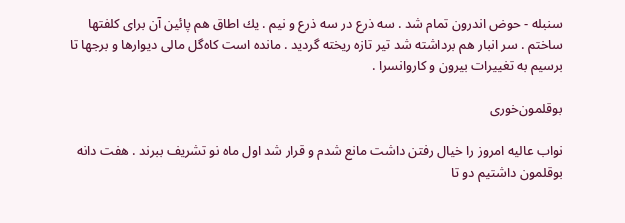سنبله - حوض اندرون تمام شد . سه ذرع در سه ذرع و نيم . يك اطاق هم پائين آن براى كلفتها ساختم . سر انبار هم برداشته شد تير تازه ريخته گرديد . مانده است كاه‌گل مالى ديوارها و برجها تا برسيم به تغييرات بيرون و كاروانسرا .

بوقلمون‌خورى

نواب عاليه امروز را خيال رفتن داشت مانع شدم و قرار شد اول ماه نو تشريف ببرند . هفت دانه بوقلمون داشتيم دو تا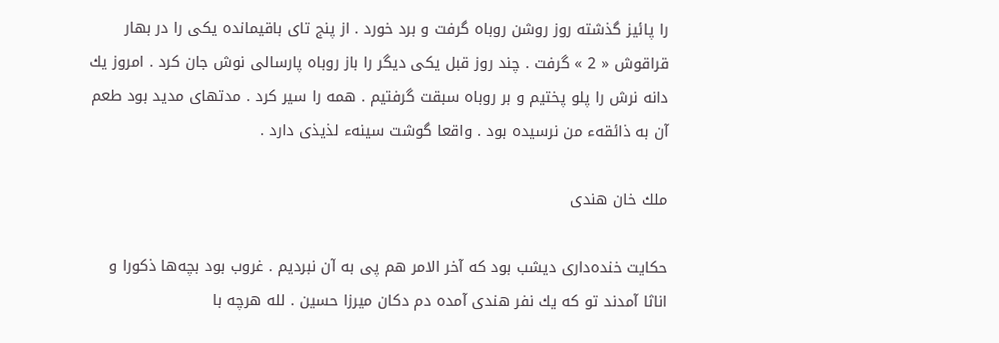را پائيز گذشته روز روشن روباه گرفت و برد خورد . از پنج تاى باقيمانده يكى را در بهار قراقوش « 2 » گرفت . چند روز قبل يكى ديگر را باز روباه پارسالى نوش جان كرد . امروز يك دانه نرش را پلو پختيم و بر روباه سبقت گرفتيم . همه را سير كرد . مدتهاى مديد بود طعم آن به ذائقهء من نرسيده بود . واقعا گوشت سينهء لذيذى دارد .

ملك خان هندى

حكايت خنده‌دارى ديشب بود كه آخر الامر هم پى به آن نبرديم . غروب بود بچه‌ها ذكورا و اناثا آمدند تو كه يك نفر هندى آمده دم دكان ميرزا حسين . لله هرچه با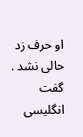او حرف زد حالى نشد . گفت انگليسى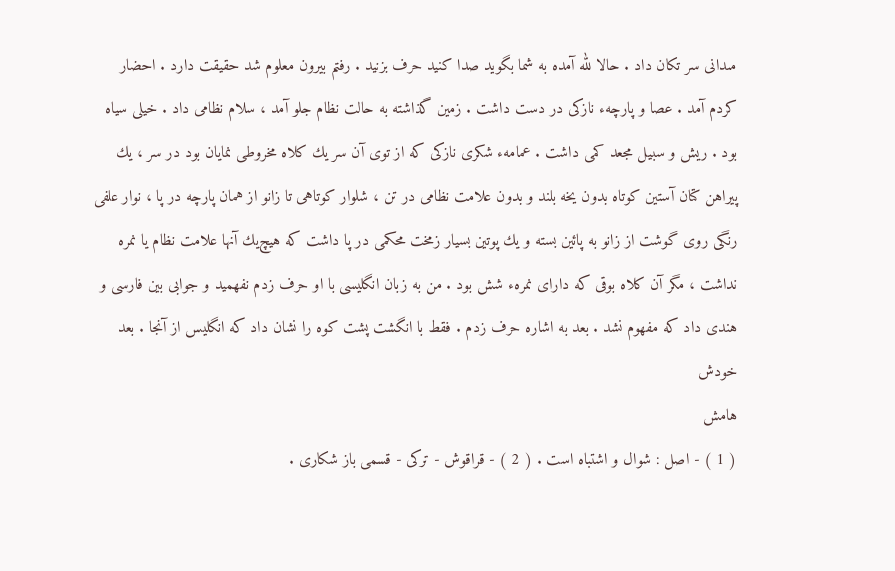مىدانى سر تكان داد . حالا لله آمده به شما بگويد صدا كنيد حرف بزنيد . رفتم بيرون معلوم شد حقيقت دارد . احضار كردم آمد . عصا و پارچهء نازكى در دست داشت . زمين گذاشته به حالت نظام جلو آمد ، سلام نظامى داد . خيلى سياه بود . ريش و سبيل مجعد كمى داشت . عمامهء شكرى نازكى كه از توى آن سر يك كلاه مخروطى نمايان بود در سر ، يك پيراهن كتان آستين كوتاه بدون يخه بلند و بدون علامت نظامى در تن ، شلوار كوتاهى تا زانو از همان پارچه در پا ، نوار علفى رنگى روى گوشت از زانو به پائين بسته و يك پوتين بسيار زمخت محكمى در پا داشت كه هيچ‌يك آنها علامت نظام يا نمره نداشت ، مگر آن كلاه بوقى كه داراى نمرهء شش بود . من به زبان انگليسى با او حرف زدم نفهميد و جوابى بين فارسى و هندى داد كه مفهوم نشد . بعد به اشاره حرف زدم . فقط با انگشت پشت كوه را نشان داد كه انگليس از آنجا . بعد خودش
هامش
( 1 ) - اصل : شوال و اشتباه است . ( 2 ) - قراقوش - تركى - قسمى باز شكارى .